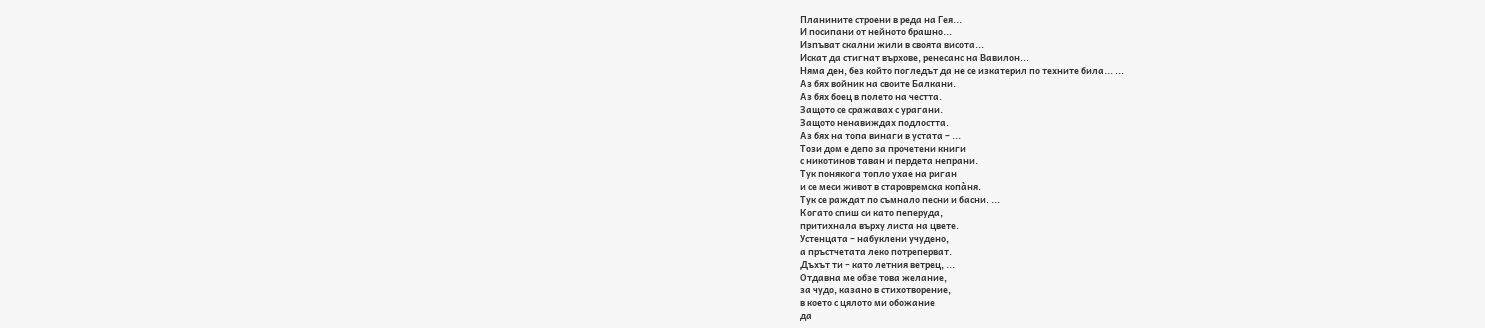Планините строени в реда на Гея...
И посипани от нейното брашно...
Изпъват скални жили в своята висота...
Искат да стигнат върхове, ренесанс на Вавилон...
Няма ден, без който погледът да не се изкатерил по техните била... ...
Аз бях войник на своите Балкани.
Аз бях боец в полето на честта.
Защото се сражавах с урагани.
Защото ненавиждах подлостта.
Аз бях на топа винаги в устата – ...
Този дом е депо за прочетени книги
с никотинов таван и пердета непрани.
Тук понякога топло ухае на риган
и се меси живот в старовремска копàня.
Тук се раждат по съмнало песни и басни. ...
Когато спиш си като пеперуда,
притихнала върху листа на цвете.
Устенцата – набуклени учудено,
а пръстчетата леко потреперват.
Дъхът ти – като летния ветрец, ...
Отдавна ме обзе това желание,
за чудо, казано в стихотворение,
в което с цялото ми обожание
да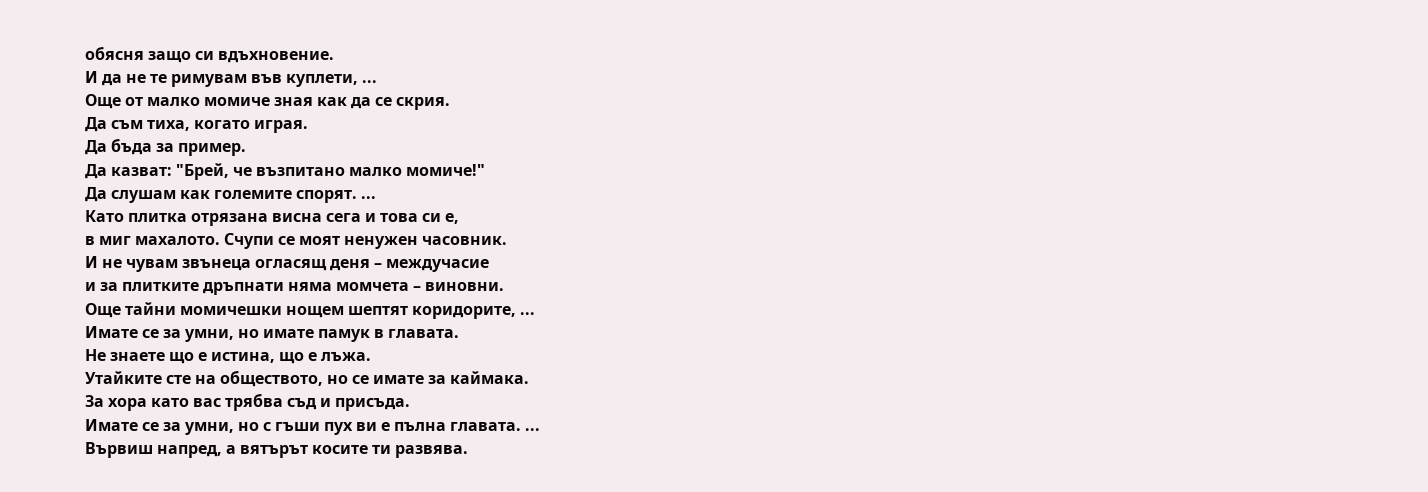обясня защо си вдъхновение.
И да не те римувам във куплети, ...
Още от малко момиче зная как да се скрия.
Да съм тиха, когато играя.
Да бъда за пример.
Да казват: "Брей, че възпитано малко момиче!"
Да слушам как големите спорят. ...
Като плитка отрязана висна сега и това си е,
в миг махалото. Счупи се моят ненужен часовник.
И не чувам звънеца огласящ деня – междучасие
и за плитките дръпнати няма момчета – виновни.
Още тайни момичешки нощем шептят коридорите, ...
Имате се за умни, но имате памук в главата.
Не знаете що е истина, що е лъжа.
Утайките сте на обществото, но се имате за каймака.
За хора като вас трябва съд и присъда.
Имате се за умни, но с гъши пух ви е пълна главата. ...
Вървиш напред, а вятърът косите ти развява.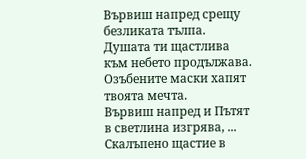Вървиш напред срещу безликата тълпа.
Душата ти щастлива към небето продължава.
Озъбените маски хапят твоята мечта.
Вървиш напред и Пътят в светлина изгрява, ...
Скалъпено щастие в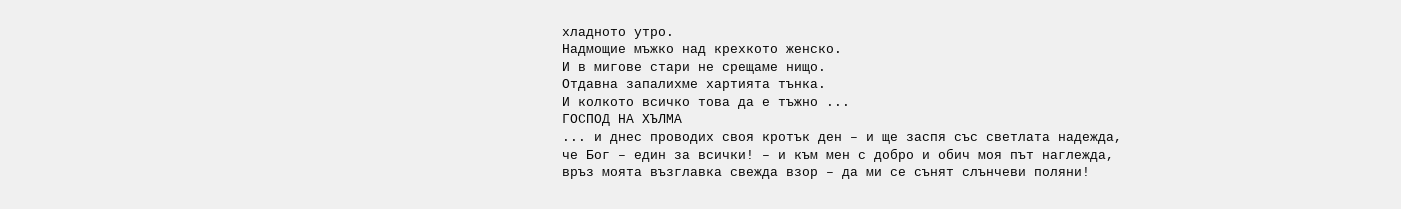хладното утро.
Надмощие мъжко над крехкото женско.
И в мигове стари не срещаме нищо.
Отдавна запалихме хартията тънка.
И колкото всичко това да е тъжно ...
ГОСПОД НА ХЪЛМА
... и днес проводих своя кротък ден – и ще заспя със светлата надежда,
че Бог – един за всички! – и към мен с добро и обич моя път наглежда,
връз моята възглавка свежда взор – да ми се сънят слънчеви поляни!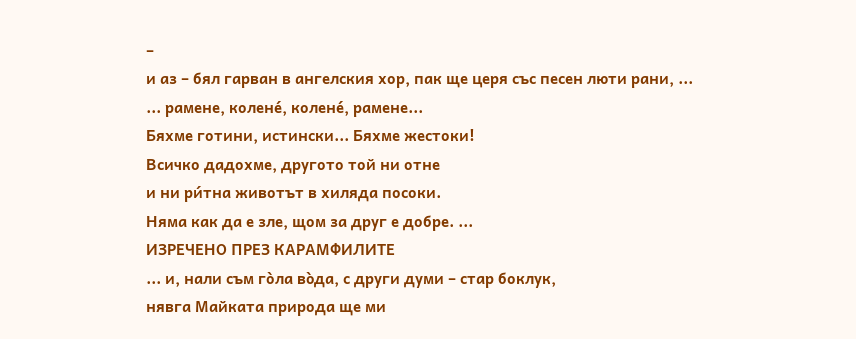–
и аз – бял гарван в ангелския хор, пак ще церя със песен люти рани, ...
... рамене, колене́, колене́, рамене...
Бяхме готини, истински... Бяхме жестоки!
Всичко дадохме, другото той ни отне
и ни ри́тна животът в хиляда посоки.
Няма как да е зле, щом за друг е добре. ...
ИЗРЕЧЕНО ПРЕЗ КАРАМФИЛИТЕ
... и, нали съм го̀ла во̀да, с други думи – стар боклук,
нявга Майката природа ще ми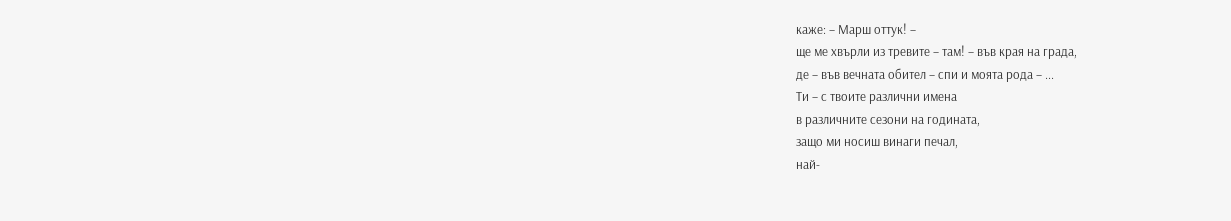каже: – Марш оттук! –
ще ме хвърли из тревите – там! – във края на града,
де – във вечната обител – спи и моята рода – ...
Ти – с твоите различни имена
в различните сезони на годината,
защо ми носиш винаги печал,
най-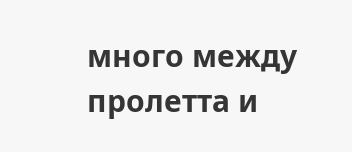много между пролетта и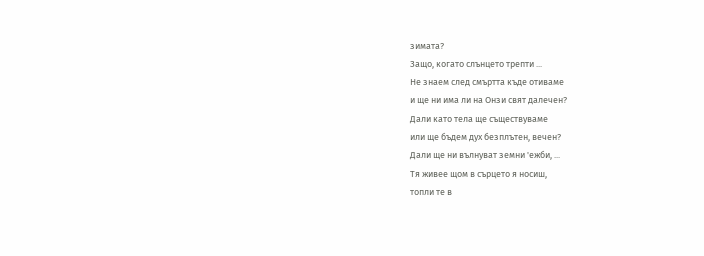зимата?
Защо, когато слънцето трепти ...
Не знаем след смъртта къде отиваме
и ще ни има ли на Онзи свят далечен?
Дали като тела ще съществуваме
или ще бъдем дух безплътен, вечен?
Дали ще ни вълнуват земни 'ежби, ...
Тя живее щом в сърцето я носиш,
топли те в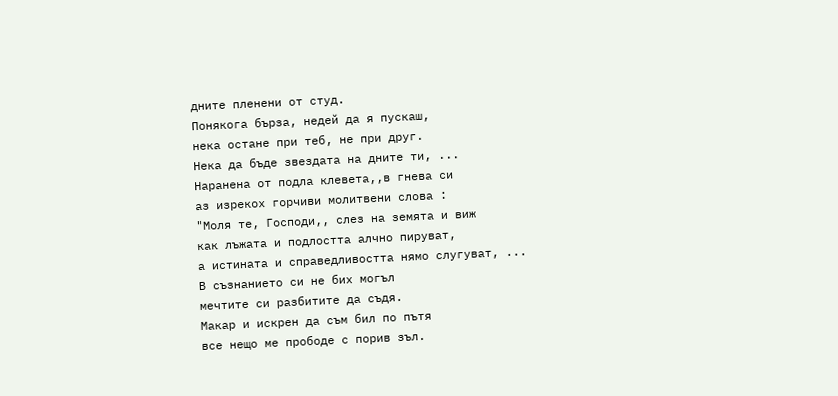дните пленени от студ.
Понякога бърза, недей да я пускаш,
нека остане при теб, не при друг.
Нека да бъде звездата на дните ти, ...
Наранена от подла клевета,,в гнева си
аз изрекох горчиви молитвени слова :
"Моля те, Господи,, слез на земята и виж
как лъжата и подлостта алчно пируват,
а истината и справедливостта нямо слугуват, ...
В съзнанието си не бих могъл
мечтите си разбитите да съдя.
Макар и искрен да съм бил по пътя
все нещо ме прободе с порив зъл.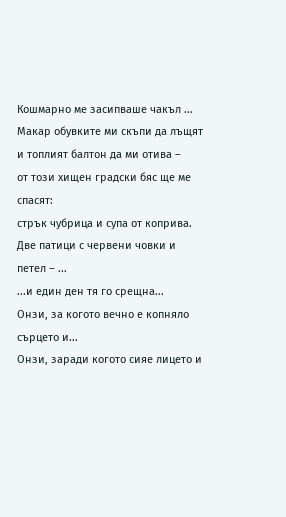Кошмарно ме засипваше чакъл ...
Макар обувките ми скъпи да лъщят
и топлият балтон да ми отива –
от този хищен градски бяс ще ме спасят:
стрък чубрица и супа от коприва.
Две патици с червени човки и петел – ...
...и един ден тя го срещна...
Онзи, за когото вечно е копняло
сърцето и...
Онзи, заради когото сияе лицето и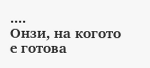....
Онзи, на когото е готова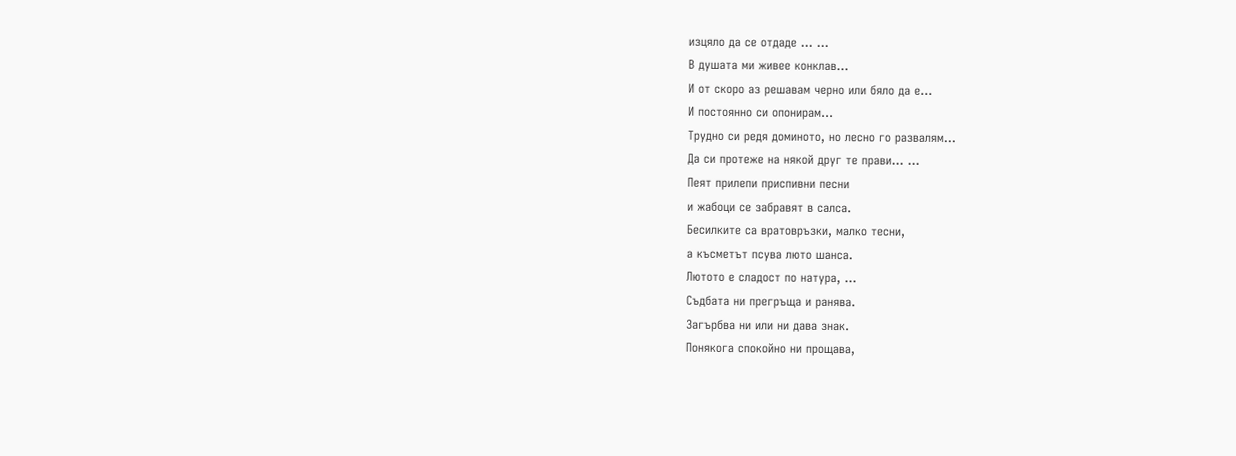изцяло да се отдаде ... ...
В душата ми живее конклав...
И от скоро аз решавам черно или бяло да е...
И постоянно си опонирам...
Трудно си редя доминото, но лесно го развалям...
Да си протеже на някой друг те прави... ...
Пеят прилепи приспивни песни
и жабоци се забравят в салса.
Бесилките са вратовръзки, малко тесни,
а късметът псува люто шанса.
Лютото е сладост по натура, ...
Съдбата ни прегръща и ранява.
Загърбва ни или ни дава знак.
Понякога спокойно ни прощава,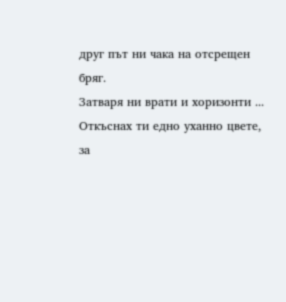друг път ни чака на отсрещен бряг.
Затваря ни врати и хоризонти ...
Откъснах ти едно уханно цвете,
за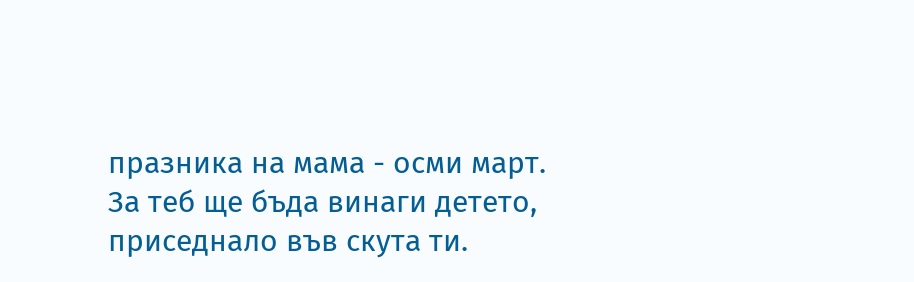празника на мама - осми март.
За теб ще бъда винаги детето,
приседнало във скута ти.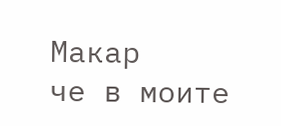Макар
че в моите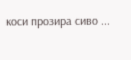коси прозира сиво ...